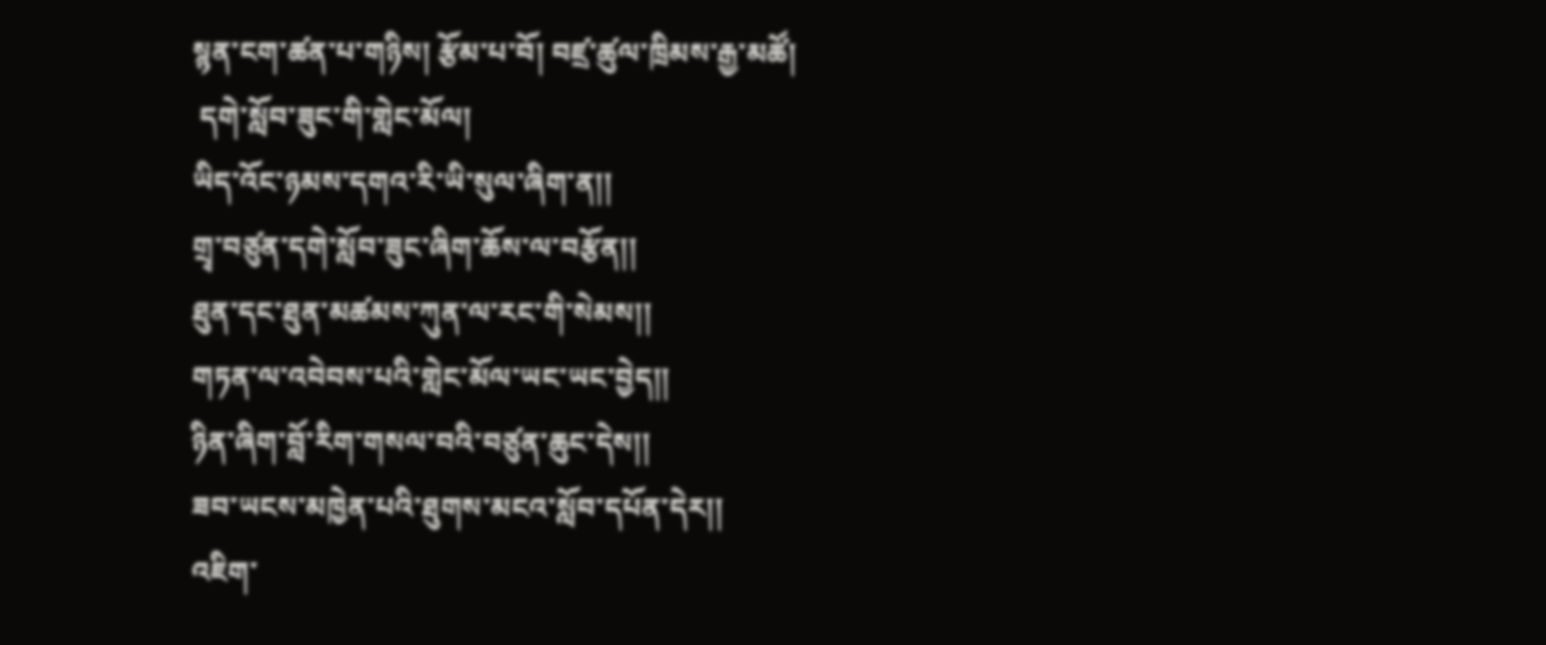སྙན་ངག་ཚན་པ་གཉིས། རྩོམ་པ་བོ། བཛྲ་ཚུལ་ཁྲིམས་རྒྱ་མཚོ།
 དགེ་སློབ་ཟུང་གི་གླེང་མོལ།
ཡིད་འོང་ཉམས་དགའ་རི་ཡི་སུལ་ཞིག་ན།།
གྲྭ་བཙུན་དགེ་སློབ་ཟུང་ཞིག་ཆོས་ལ་བརྩོན།།
ཐུན་དང་ཐུན་མཚམས་ཀུན་ལ་རང་གི་སེམས།།
གཏན་ལ་འབེབས་པའི་གླེང་མོལ་ཡང་ཡང་བྱེད།།
ཉིན་ཞིག་བློ་རིག་གསལ་བའི་བཙུན་ཆུང་དེས།།
ཟབ་ཡངས་མཁྱེན་པའི་ཐུགས་མངའ་སློབ་དཔོན་དེར།།
འཇིག་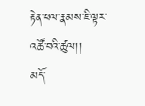རྟེན་ཕལ་རྣམས་ཇི་ལྟར་འཚོ་བའི་ཚུལ།།
མདོ་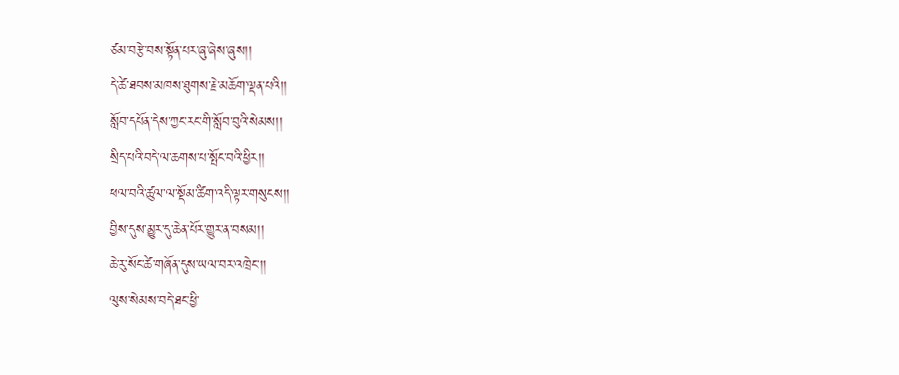ཙམ་བརྩེ་བས་སྟོན་པར་ཞུ་ཞེས་ཞུས།།
དེ་ཚེ་ཐབས་མཁས་ཐུགས་རྗེ་མཆོག་ལྡན་པའི།།
སློབ་དཔོན་དེས་ཀྱང་རང་གི་སློབ་བུའི་སེམས།།
སྲིད་པའི་བདེ་ལ་ཆགས་པ་སྤོང་བའི་ཕྱིར།།
ཕལ་བའི་ཚུལ་ལ་སྡོམ་ཚིག་འདི་ལྟར་གསུངས།།
བྱིས་དུས་མྱུར་དུ་ཆེན་པོར་གྱུར་ན་བསམ།།
ཆེ་རུ་སོང་ཚེ་གཞོན་དུས་ཡལ་བར་འཁྲེང་།།
ལུས་སེམས་བདེ་ཐང་ཕྱི་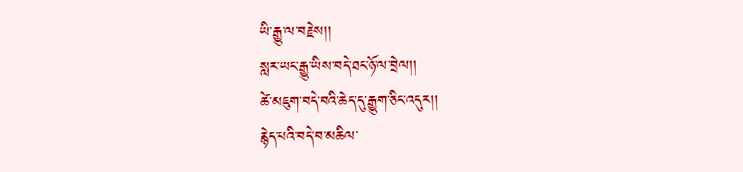ཡི་རྒྱུ་ལ་བརྗེས།།
སླར་ཡང་རྒྱུ་ཡིས་བདེ་ཐང་ཉོ་ལ་བྲེལ།།
ཚེ་མཇུག་བདེ་བའི་ཆེད་དུ་རྒྱུག་ཅིང་འདུར།།
རྙེད་པའི་བདེ་བ་མཆིལ་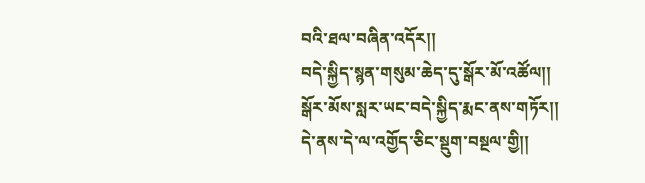བའི་ཐལ་བཞིན་འདོར།།
བདེ་སྐྱིད་སྙན་གསུམ་ཆེད་དུ་སྒོར་མོ་འཚོལ།།
སྒོར་མོས་སླར་ཡང་བདེ་སྐྱིད་རྨང་ནས་གཏོར།།
དེ་ནས་དེ་ལ་འགྱོད་ཅིང་སྡུག་བསྔལ་གྱི།།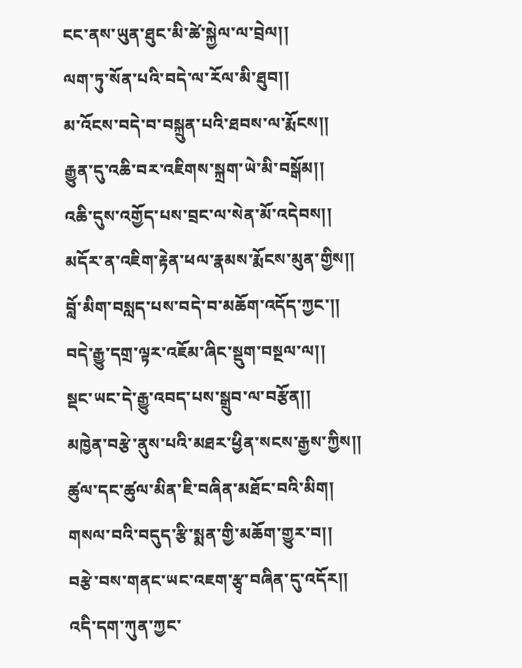ངང་ནས་ཡུན་ཐུང་མི་ཚེ་སྐྱེལ་ལ་བྲེལ།།
ལག་ཏུ་སོན་པའི་བདེ་ལ་རོལ་མི་ཐུབ།།
མ་འོངས་བདེ་བ་བསྐྲུན་པའི་ཐབས་ལ་རྨོངས།།
རྒྱུན་དུ་འཆི་བར་འཇིགས་སྐྲག་ཡེ་མི་བསྒོམ།།
འཆི་དུས་འགྱོད་པས་བྲང་ལ་སེན་མོ་འདེབས།།
མདོར་ན་འཇིག་རྟེན་ཕལ་རྣམས་རྨོངས་མུན་གྱིས།།
བློ་མིག་བསླད་པས་བདེ་བ་མཆོག་འདོད་ཀྱང་།།
བདེ་རྒྱུ་དགྲ་ལྟར་འཇོམ་ཞིང་སྡུག་བསྔལ་ལ།།
སྡང་ཡང་དེ་རྒྱུ་འབད་པས་སྒྲུབ་ལ་བརྩོན།།
མཁྱེན་བརྩེ་ནུས་པའི་མཐར་ཕྱིན་སངས་རྒྱས་ཀྱིས།།
ཚུལ་དང་ཚུལ་མིན་ཇི་བཞིན་མཐོང་བའི་མིག།
གསལ་བའི་བདུད་རྩི་སྨན་གྱི་མཆོག་གྱུར་བ།།
བརྩེ་བས་གནང་ཡང་འཇག་རྩྭ་བཞིན་དུ་འདོར།།
འདི་དག་ཀུན་ཀྱང་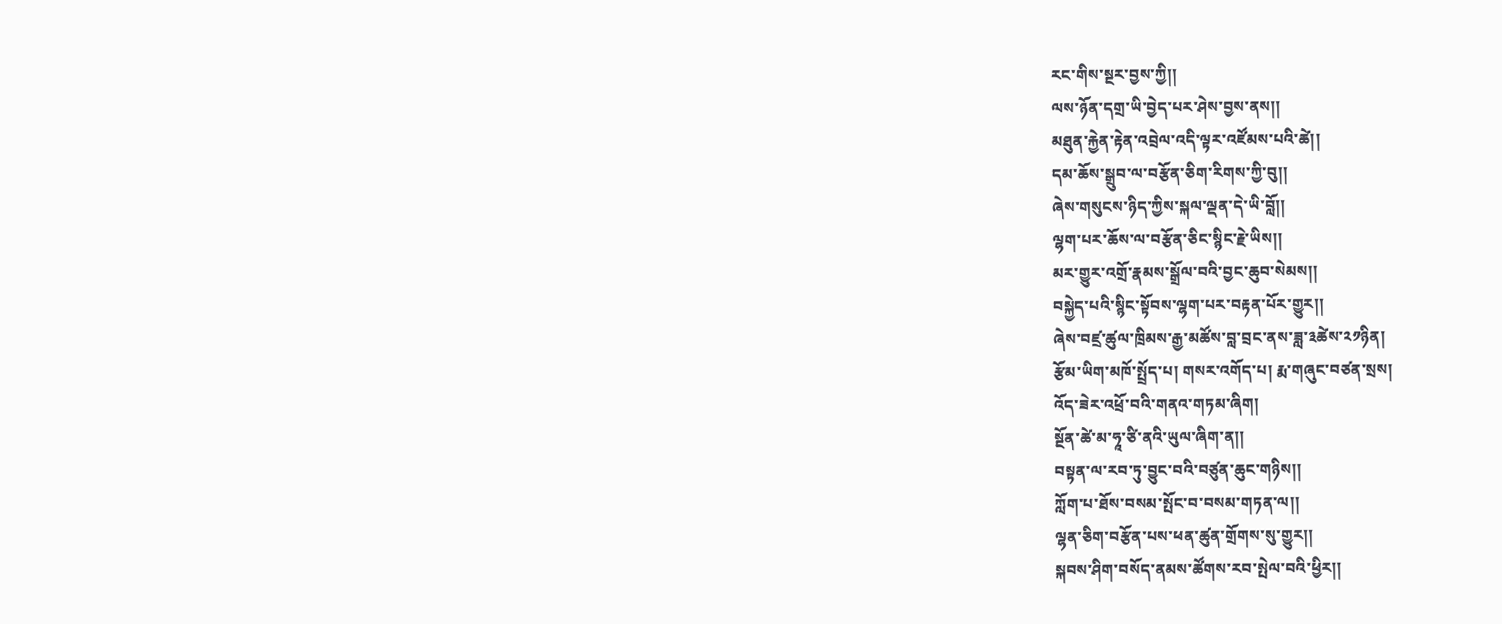རང་གིས་སྔར་བྱས་ཀྱི།།
ལས་ཉོན་དགྲ་ཡི་བྱེད་པར་ཤེས་བྱས་ནས།།
མཐུན་རྐྱེན་རྟེན་འབྲེལ་འདི་ལྟར་འཛོམས་པའི་ཚེ།།
དམ་ཆོས་སྒྲུབ་ལ་བརྩོན་ཅིག་རིགས་ཀྱི་བུ།།
ཞེས་གསུངས་ཉིད་ཀྱིས་སྐལ་ལྡན་དེ་ཡི་བློ།།
ལྷག་པར་ཆོས་ལ་བརྩོན་ཅིང་སྙིང་རྗེ་ཡིས།།
མར་གྱུར་འགྲོ་རྣམས་སྒྲོལ་བའི་བྱང་ཆུབ་སེམས།།
བསྐྱེད་པའི་སྙིང་སྟོབས་ལྷག་པར་བརྟན་པོར་གྱུར།།
ཞེས་བཛྲ་ཚུལ་ཁྲིམས་རྒྱ་མཚོས་བླ་བྲང་ནས་ཟླ་༣ཚེས་༢༡ཉིན།
རྩོམ་ཡིག་མཁོ་སྤྲོད་པ། གསར་འགོད་པ། རྨ་གཞུང་བཙན་སྲས།
འོད་ཟེར་འཕྲོ་བའི་གནའ་གཏམ་ཞིག།
སྔོན་ཚེ་མ་ཧཱ་ཙི་ནའི་ཡུལ་ཞིག་ན།།
བསྟན་ལ་རབ་ཏུ་བྱུང་བའི་བཙུན་ཆུང་གཉིས།།
ཀློག་པ་ཐོས་བསམ་སྤོང་བ་བསམ་གཏན་ལ།།
ལྷན་ཅིག་བརྩོན་པས་ཕན་ཚུན་གྲོགས་སུ་གྱུར།།
སྐབས་ཤིག་བསོད་ནམས་ཚོགས་རབ་སྤེལ་བའི་ཕྱིར།།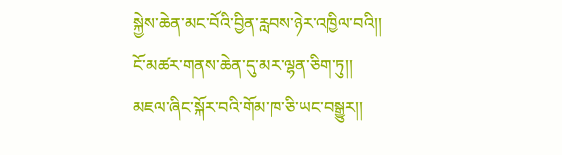སྐྱེས་ཆེན་མང་བོའི་བྱིན་རླབས་ཉེར་འཁྱིལ་བའི།།
ངོ་མཚར་གནས་ཆེན་དུ་མར་ལྷན་ཅིག་ཏུ།།
མཇལ་ཞིང་སྐོར་བའི་གོམ་ཁ་ཅི་ཡང་བསྒྱུར།།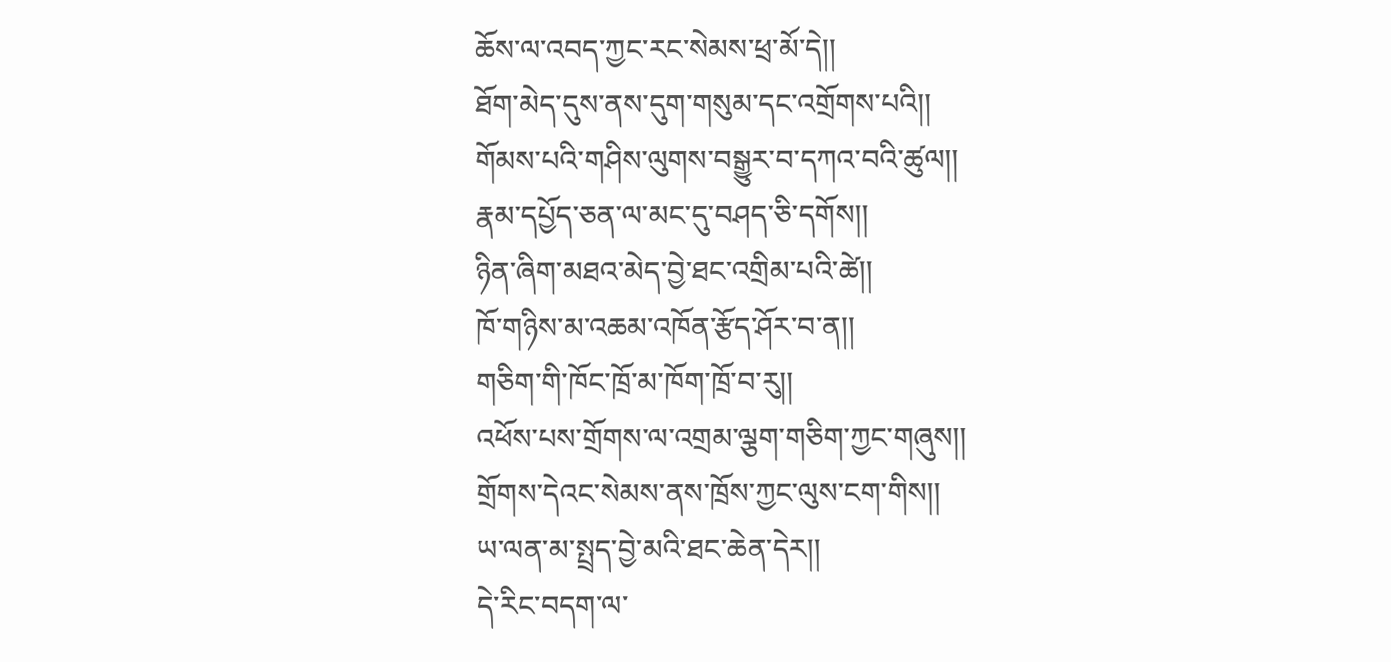ཆོས་ལ་འབད་ཀྱང་རང་སེམས་ཕྲ་མོ་དེ།།
ཐོག་མེད་དུས་ནས་དུག་གསུམ་དང་འགྲོགས་པའི།།
གོམས་པའི་གཤིས་ལུགས་བསྒྱུར་བ་དཀའ་བའི་ཚུལ།།
རྣམ་དཔྱོད་ཅན་ལ་མང་དུ་བཤད་ཅི་དགོས།།
ཉིན་ཞིག་མཐའ་མེད་བྱེ་ཐང་འགྲིམ་པའི་ཚེ།།
ཁོ་གཉིས་མ་འཆམ་འཁོན་རྩོད་ཤོར་བ་ན།།
གཅིག་གི་ཁོང་ཁྲོ་མ་ཁོག་ཁྲོ་བ་རུ།།
འཕོས་པས་གྲོགས་ལ་འགྲམ་ལྕག་གཅིག་ཀྱང་གཞུས།།
གྲོགས་དེའང་སེམས་ནས་ཁྲོས་ཀྱང་ལུས་ངག་གིས།།
ཡ་ལན་མ་སྤྲད་བྱེ་མའི་ཐང་ཆེན་དེར།།
དེ་རིང་བདག་ལ་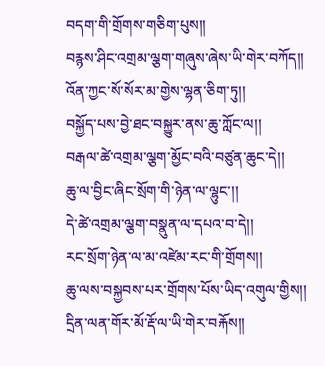བདག་གི་གྲོགས་གཅིག་པུས།།
བརྙས་ཤིང་འགྲམ་ལྕག་གཞུས་ཞེས་ཡི་གེར་བཀོད།།
འོན་ཀྱང་སོ་སོར་མ་གྱེས་ལྷན་ཅིག་ཏུ།།
བསྐྱོད་པས་བྱེ་ཐང་བསྐྱུར་ནས་ཆུ་ཀློང་ལ།།
བརྒལ་ཚེ་འགྲམ་ལྕག་མྱོང་བའི་བཙུན་ཆུང་དེ།།
ཆུ་ལ་བྱིང་ཞིང་སྲོག་གི་ཉེན་ལ་ལྷུང་།།
དེ་ཚེ་འགྲམ་ལྕག་བསྣུན་ལ་དཔའ་བ་དེ།།
རང་སྲོག་ཉེན་ལ་མ་འཛེམ་རང་གི་གྲོགས།།
ཆུ་ལས་བསྐྱབས་པར་གྲོགས་པོས་ཡིད་འགུལ་གྱིས།།
དྲིན་ལན་གོར་མོ་རྡོ་ལ་ཡི་གེར་བརྐོས།།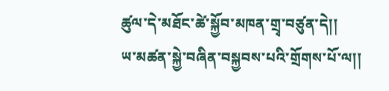ཚུལ་དེ་མཐོང་ཚེ་སྐྱོབ་མཁན་གྲྭ་བཙུན་དེ།།
ཡ་མཚན་སྐྱེ་བཞིན་བསྐྱབས་པའི་གྲོགས་པོ་ལ།།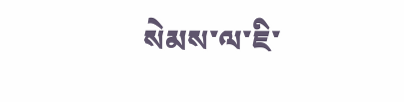སེམས་ལ་ཇི་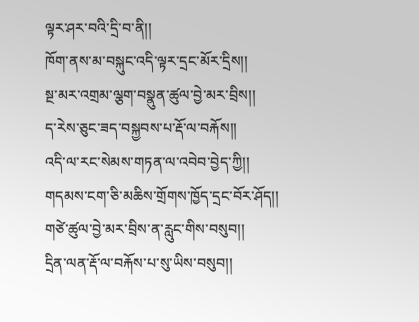ལྟར་ཤར་བའི་དྲི་བ་ནི།།
ཁོག་ནས་མ་བསྐུང་འདི་ལྟར་དྲང་མོར་དྲིས།།
སྔ་མར་འགྲམ་ལྕག་བསྣུན་ཚུལ་བྱེ་མར་བྲིས།།
ད་རེས་ཅུང་ཟད་བསྐྱབས་པ་རྡོ་ལ་བརྐོས།།
འདི་ལ་རང་སེམས་གཏན་ལ་འབེབ་བྱེད་ཀྱི།།
གདམས་ངག་ཅི་མཆིས་གྲོགས་ཁྱོད་དྲང་བོར་ཤོད།།
གཙེ་ཚུལ་བྱེ་མར་བྲིས་ན་རླུང་གིས་བསུབ།།
དྲིན་ལན་རྡོ་ལ་བརྐོས་པ་སུ་ཡིས་བསུབ།།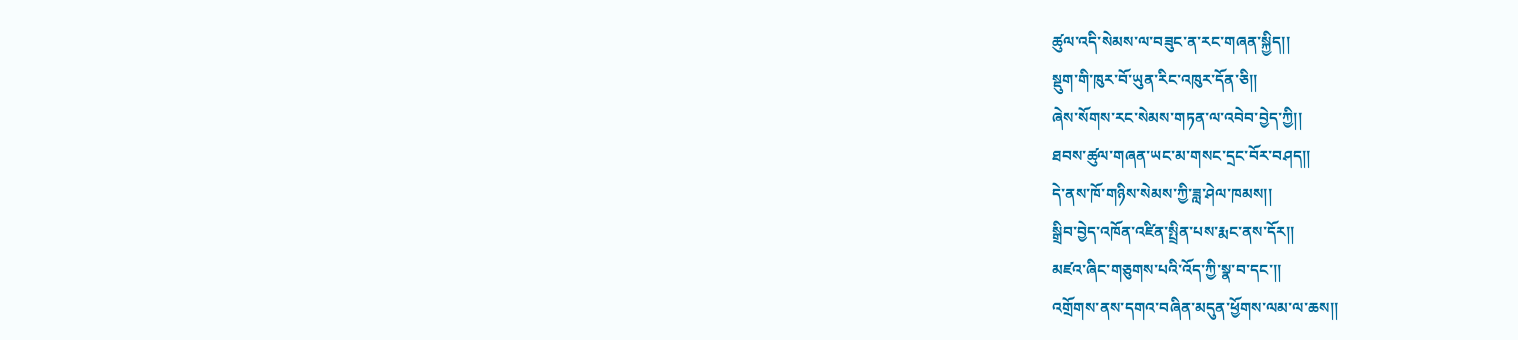ཚུལ་འདི་སེམས་ལ་བཟུང་ན་རང་གཞན་སྐྱིད།།
སྡུག་གི་ཁུར་བོ་ཡུན་རིང་འཁུར་དོན་ཅི།།
ཞེས་སོགས་རང་སེམས་གཏན་ལ་འབེབ་བྱེད་ཀྱི།།
ཐབས་ཚུལ་གཞན་ཡང་མ་གསང་དྲང་བོར་བཤད།།
དེ་ནས་ཁོ་གཉིས་སེམས་ཀྱི་ཟླ་ཤེལ་ཁམས།།
སྒྲིབ་བྱེད་འཁོན་འཛིན་སྤྲིན་པས་རྨང་ནས་དོར།།
མཛའ་ཞིང་གཅུགས་པའི་འོད་ཀྱི་སྣ་བ་དང་།།
འགྲོགས་ནས་དགའ་བཞིན་མདུན་ཕྱོགས་ལམ་ལ་ཆས།།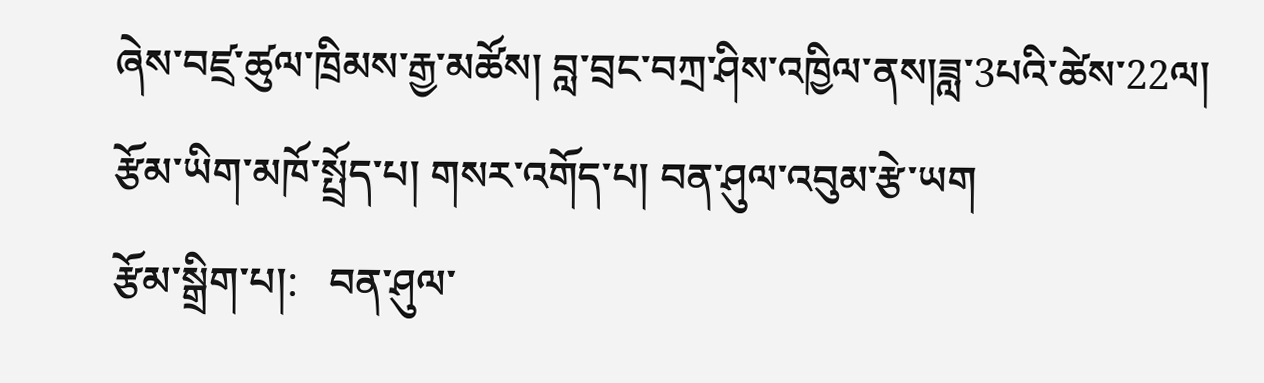ཞེས་བཛྲ་ཚུལ་ཁྲིམས་རྒྱ་མཚོས། བླ་བྲང་བཀྲ་ཤིས་འཁྱིལ་ནས།ཟླ་3པའི་ཚེས་22ལ།
རྩོམ་ཡིག་མཁོ་སྤྲོད་པ། གསར་འགོད་པ། བན་ཤུལ་འབུམ་རྩེ་ཡག
རྩོམ་སྒྲིག་པ།:   བན་ཤུལ་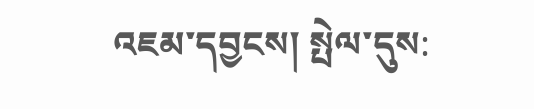འཇམ་དབྱངས། སྤེལ་དུས: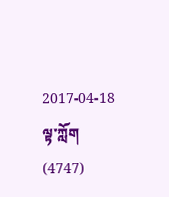2017-04-18 ལྟ་ཀློག (4747)